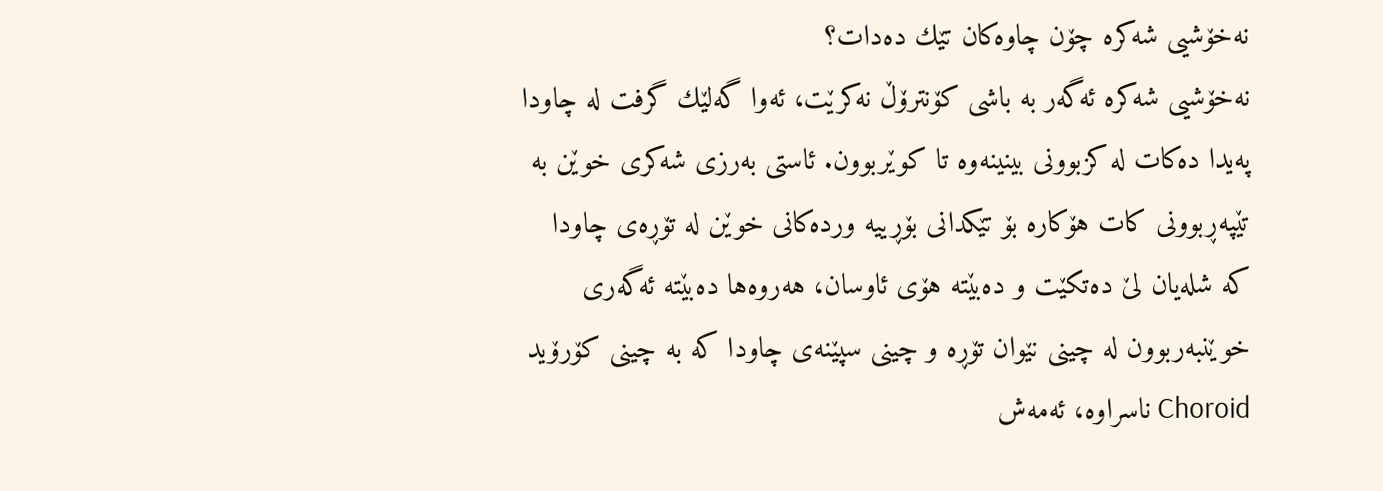نەخۆشیی شەكرە چۆن چاوەكان تێك دەدات؟
نەخۆشیی شەكرە ئەگەر بە باشی كۆنترۆڵ نەكرێت، ئەوا گەلێك گرفت لە چاودا پەیدا دەكات لە كزبوونی بینینەوە تا كوێربوون. ئاستی بەرزی شەكری خوێن بە تێپەڕبوونی كات هۆكارە بۆ تێكدانی بۆڕییە وردەكانی خوێن لە تۆڕەی چاودا كە شلەیان لێ دەتكێت و دەبێتە هۆی ئاوسان، هەروەها دەبێتە ئەگەری خوێنبەربوون لە چینی نێوان تۆڕە و چینی سپێنەی چاودا كە بە چینی كۆرۆید Choroid ناسراوە، ئەمەش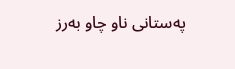پەستانی ناو چاو بەرز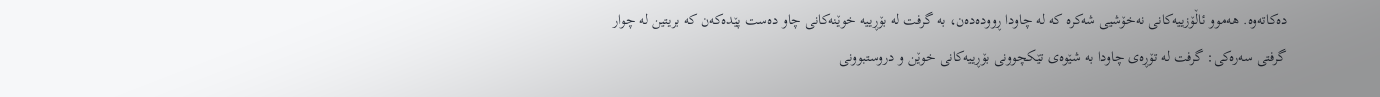دەكاتەوە. هەموو ئاڵۆزییەكانی نەخۆشیی شەكرە كە لە چاودا ڕوودەدەن، بە گرفت لە بۆڕییە خوێنەكانی چاو دەست پێدەكەن كە بریتین لە چوار گرفتی سەرەكی: گرفت لە تۆڕەی چاودا بە شێوەی تێكچوونی بۆڕییەكانی خوێن و دروستبوونی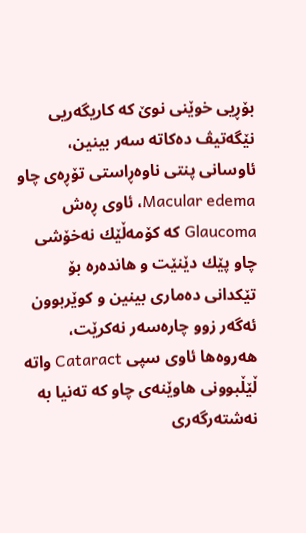بۆڕیی خوێنی نوێ كە كاریگەریی نێگەتیڤ دەكاتە سەر بینین، ئاوسانی پنتی ناوەڕاستی تۆڕەی چاو Macular edema، ئاوی ڕەش Glaucoma كە كۆمەڵێك نەخۆشی چاو پێك دێنێت و هاندەرە بۆ تێكدانی دەماری بینین و كوێربوون ئەگەر زوو چارەسەر نەكرێت، هەروەها ئاوی سپی Cataract واتە ڵێڵبوونی هاوێنەی چاو كە تەنیا بە نەشتەرگەری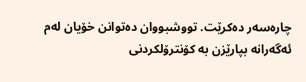چارەسەر دەكرێت. تووشبووان دەتوانن خۆیان لەم ئەگەرانە بپارێزن بە كۆنترۆلكردنی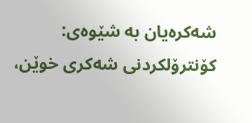شەكرەیان بە شێوەی: كۆنترۆلكردنی شەكری خوێن،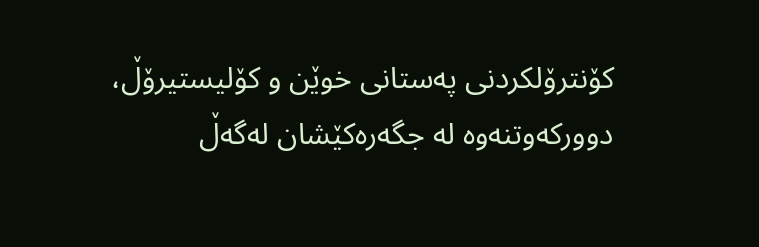كۆنترۆلكردنی پەستانی خوێن و كۆلیستیرۆڵ، دووركەوتنەوە لە جگەرەكێشان لەگەڵ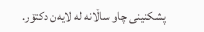پشكنینی چاو ساڵانە لە لایەن دكتۆر.